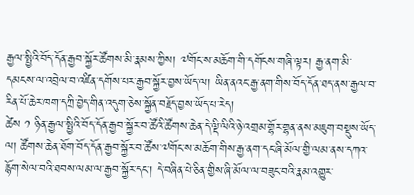རྒྱལ་སྤྱིའི་བོད་དོན་རྒྱབ་སྐྱོར་ཚོགས་མི་རྣམས་ཀྱིས། ༧གོང་ས་མཆོག་གི་དགོངས་གཞི་ལྟར། རྒྱ་ནག་མི་དམངས་ལ་འབྲེལ་བ་འཛིན་དགོས་པར་རྒྱབ་སྐྱོར་བྱས་ཡོད་ལ། ཡིན་ནའང་རྒྱ་ནག་གིས་བོད་དོན་ཐད་ནས་རྒྱལ་བ་རིན་པོ་ཆེར་ཁག་དཀྲི་བྱེད་གིན་འདུག་ཅེས་སྐྱོན་བརྗོད་བྱས་ཡོད་པ་རེད།
ཚེས ༡ ཉིན་རྒྱལ་སྤྱིའི་བོད་དོན་རྒྱབ་སྐྱོར་བ་ཚོའི་ཚོགས་ཆེན་དེ་ལྡི་ལིའི་ཉེ་འགྲམ་གྷོར་གྷན་ནས་མཇུག་བསྡུས་ཡོད་ལ། ཚོགས་ཆེན་ཐོག་བོད་དོན་རྒྱབ་སྐྱོར་བ་ཚོས་༧གོང་ས་མཆོག་གིས་རྒྱ་ནག་དང་ཞི་མོལ་གྱི་ལམ་ནས་དཀའ་རྙོག་སེལ་བའི་ཐབས་ལམ་ལ་རྒྱབ་སྐྱོར་དང་། དེ་བཞིན་པེ་ཅིན་གྱིས་ཞི་མོལ་ལ་བཟུང་བའི་རྣམ་འགྱུར་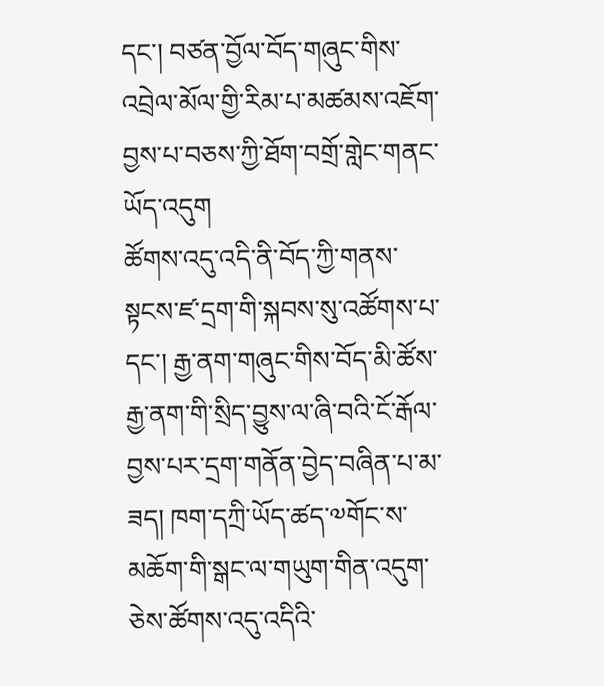དང་། བཙན་བྱོལ་བོད་གཞུང་གིས་འབྲེལ་མོལ་གྱི་རིམ་པ་མཚམས་འཇོག་བྱས་པ་བཅས་ཀྱི་ཐོག་བགྲོ་གླེང་གནང་ཡོད་འདུག
ཚོགས་འདུ་འདི་ནི་བོད་ཀྱི་གནས་སྟངས་ཛ་དྲག་གི་སྐབས་སུ་འཚོགས་པ་དང་། རྒྱ་ནག་གཞུང་གིས་བོད་མི་ཚོས་རྒྱ་ནག་གི་སྲིད་བྱུས་ལ་ཞི་བའི་ངོ་རྒོལ་བྱས་པར་དྲག་གནོན་བྱེད་བཞིན་པ་མ་ཟད། ཁག་དཀྲི་ཡོད་ཚད་༧གོང་ས་མཆོག་གི་སྒང་ལ་གཡུག་གིན་འདུག་ཅེས་ཚོགས་འདུ་འདིའི་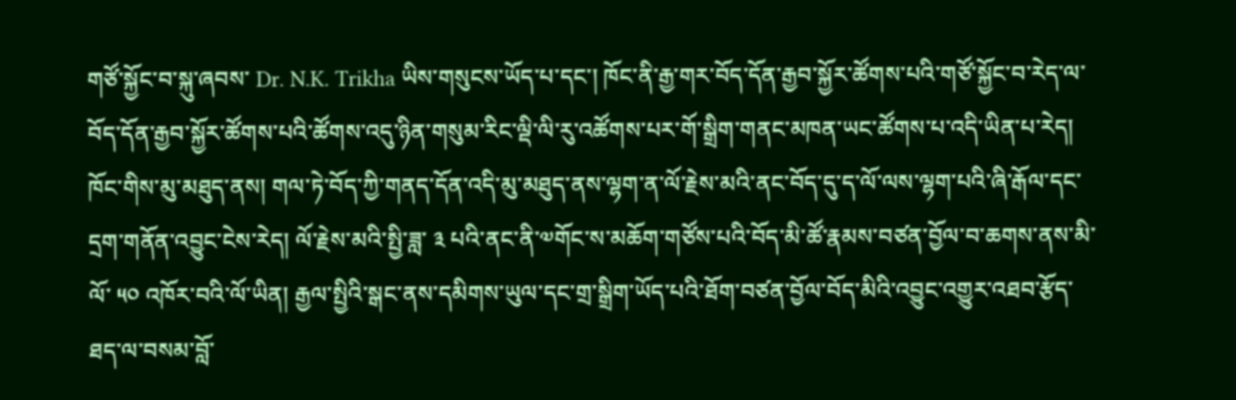གཙོ་སྐྱོང་བ་སྐུ་ཞབས་ Dr. N.K. Trikha ཡིས་གསུངས་ཡོད་པ་དང་། ཁོང་ནི་རྒྱ་གར་བོད་དོན་རྒྱབ་སྐྱོར་ཚོགས་པའི་གཙོ་སྐྱོང་བ་རེད་ལ་བོད་དོན་རྒྱབ་སྐྱོར་ཚོགས་པའི་ཚོགས་འདུ་ཉིན་གསུམ་རིང་ལྡི་ལི་རུ་འཚོགས་པར་གོ་སྒྲིག་གནང་མཁན་ཡང་ཚོགས་པ་འདི་ཡིན་པ་རེད། ཁོང་གིས་མུ་མཐུད་ནས། གལ་ཏེ་བོད་ཀྱི་གནད་དོན་འདི་མུ་མཐུད་ནས་ལྷག་ན་ལོ་རྗེས་མའི་ནང་བོད་དུ་ད་ལོ་ལས་ལྷག་པའི་ཞི་རྒོལ་དང་དྲག་གནོན་འབྱུང་ངེས་རེད། ལོ་རྗེས་མའི་སྤྱི་ཟླ་ ༣ པའི་ནང་ནི་༧གོང་ས་མཆོག་གཙོས་པའི་བོད་མི་ཚོ་རྣམས་བཙན་བྱོལ་བ་ཆགས་ནས་མི་ལོ་ ༥༠ འཁོར་བའི་ལོ་ཡིན། རྒྱལ་སྤྱིའི་སྒང་ནས་དམིགས་ཡུལ་དང་གྲ་སྒྲིག་ཡོད་པའི་ཐོག་བཙན་བྱོལ་བོད་མིའི་འབྱུང་འགྱུར་འཐབ་རྩོད་ཐད་ལ་བསམ་བློ་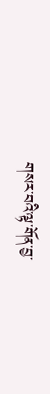གསར་བའི་ལྟ་གོན་བྱ་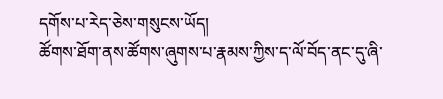དགོས་པ་རེད་ཅེས་གསུངས་ཡོད།
ཚོགས་ཐོག་ནས་ཚོགས་ཞུགས་པ་རྣམས་ཀྱིས་ད་ལོ་བོད་ནང་དུ་ཞི་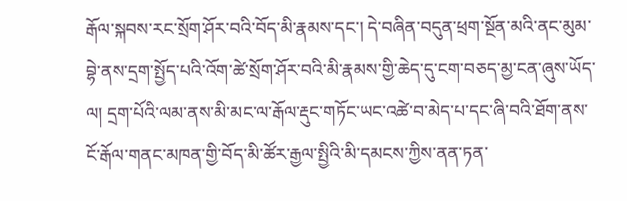རྒོལ་སྐབས་རང་སྲོག་ཤོར་བའི་བོད་མི་རྣམས་དང་། དེ་བཞིན་བདུན་ཕྲག་སྔོན་མའི་ནང་མུམ་བྷེ་ནས་དྲག་སྤྱོད་པའི་འོག་ཚེ་སྲོག་ཤོར་བའི་མི་རྣམས་གྱི་ཆེད་དུ་ངག་བཅད་མྱ་ངན་ཞུས་ཡོད་ལ། དྲག་པོའི་ལམ་ནས་མི་མང་ལ་རྒོལ་རྡུང་གཏོང་ཡང་འཚེ་བ་མེད་པ་དང་ཞི་བའི་ཐོག་ནས་ངོ་རྒོལ་གནང་མཁན་གྱི་བོད་མི་ཚོར་རྒྱལ་སྤྱིའི་མི་དམངས་ཀྱིས་ནན་ཏན་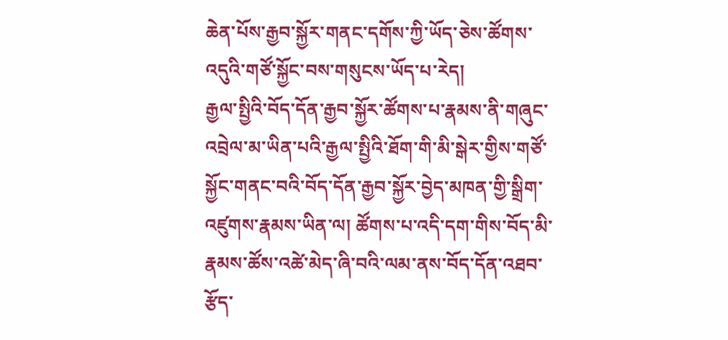ཆེན་པོས་རྒྱབ་སྐྱོར་གནང་དགོས་ཀྱི་ཡོད་ཅེས་ཚོགས་འདུའི་གཙོ་སྐྱོང་བས་གསུངས་ཡོད་པ་རེད།
རྒྱལ་སྤྱིའི་བོད་དོན་རྒྱབ་སྐྱོར་ཚོགས་པ་རྣམས་ནི་གཞུང་འབྲེལ་མ་ཡིན་པའི་རྒྱལ་སྤྱིའི་ཐོག་གི་མི་སྒེར་གྱིས་གཙོ་སྐྱོང་གནང་བའི་བོད་དོན་རྒྱབ་སྐྱོར་བྱེད་མཁན་གྱི་སྒྲིག་འཛུགས་རྣམས་ཡིན་ལ། ཚོགས་པ་འདི་དག་གིས་བོད་མི་རྣམས་ཚོས་འཚེ་མེད་ཞི་བའི་ལམ་ནས་བོད་དོན་འཐབ་རྩོད་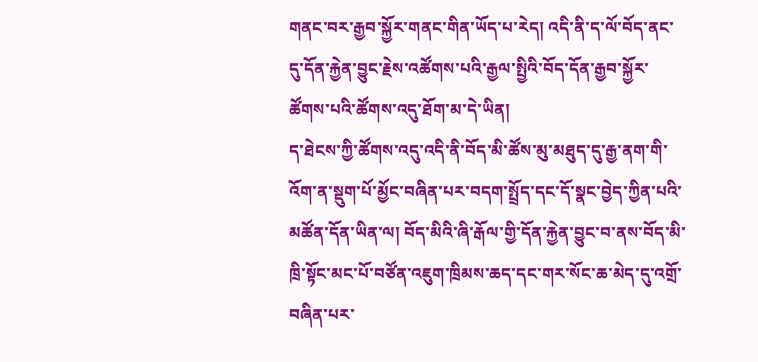གནང་བར་རྒྱབ་སྐྱོར་གནང་གིན་ཡོད་པ་རེད། འདི་ནི་ད་ལོ་བོད་ནང་དུ་དོན་རྐྱེན་བྱུང་རྗེས་འཚོགས་པའི་རྒྱལ་སྤྱིའི་བོད་དོན་རྒྱབ་སྐྱོར་ཚོགས་པའི་ཚོགས་འདུ་ཐོག་མ་དེ་ཡིན།
ད་ཐེངས་ཀྱི་ཚོགས་འདུ་འདི་ནི་བོད་མི་ཚོས་མུ་མཐུད་དུ་རྒྱ་ནག་གི་འོག་ན་སྡུག་པོ་མྱོང་བཞིན་པར་བདག་སྤྲོད་དང་དོ་སྣང་བྱེད་ཀྱིན་པའི་མཚོན་དོན་ཡིན་ལ། བོད་མིའི་ཞི་རྒོལ་གྱི་དོན་རྐྱེན་བྱུང་བ་ནས་བོད་མི་ཁྲི་སྟོང་མང་པོ་བཙོན་འཇུག་ཁྲིམས་ཆད་དང་གར་སོང་ཆ་མེད་དུ་འགྲོ་བཞིན་པར་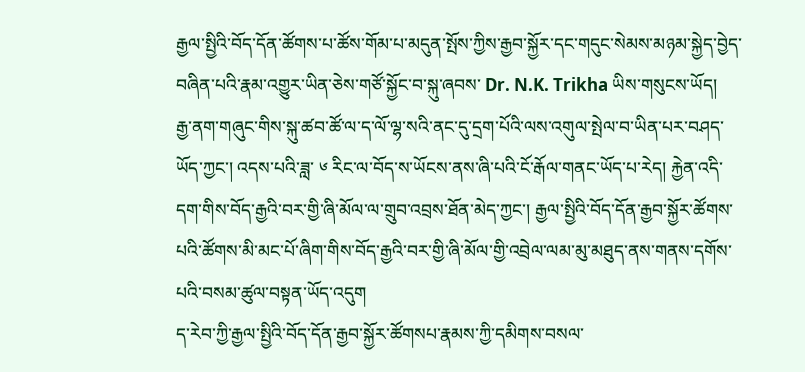རྒྱལ་སྤྱིའི་བོད་དོན་ཚོགས་པ་ཚོས་གོམ་པ་མདུན་སྤོས་ཀྱིས་རྒྱབ་སྐྱོར་དང་གདུང་སེམས་མཉམ་སྐྱེད་བྱེད་བཞིན་པའི་རྣམ་འགྱུར་ཡིན་ཅེས་གཙོ་སྐྱོང་བ་སྐུ་ཞབས་ Dr. N.K. Trikha ཡིས་གསུངས་ཡོད།
རྒྱ་ནག་གཞུང་གིས་སྐུ་ཚབ་ཚོ་ལ་ད་ལོ་ལྷ་སའི་ནང་དུ་དྲག་པོའི་ལས་འགུལ་སྤེལ་བ་ཡིན་པར་བཤད་ཡོད་ཀྱང་། འདས་པའི་ཟླ་ ༦ རིང་ལ་བོད་ས་ཡོངས་ནས་ཞི་པའི་ངོ་རྒོལ་གནང་ཡོད་པ་རེད། རྐྱེན་འདི་དག་གིས་བོད་རྒྱའི་བར་གྱི་ཞི་མོལ་ལ་གྲུབ་འབྲས་ཐོན་མེད་ཀྱང་། རྒྱལ་སྤྱིའི་བོད་དོན་རྒྱབ་སྐྱོར་ཚོགས་པའི་ཚོགས་མི་མང་པོ་ཞིག་གིས་བོད་རྒྱའི་བར་གྱི་ཞི་མོལ་གྱི་འབྲེལ་ལམ་མུ་མཐུད་ནས་གནས་དགོས་པའི་བསམ་ཚུལ་བསྟན་ཡོད་འདུག
ད་རེབ་ཀྱི་རྒྱལ་སྤྱིའི་བོད་དོན་རྒྱབ་སྐྱོར་ཚོགསཔ་རྣམས་ཀྱི་དམིགས་བསལ་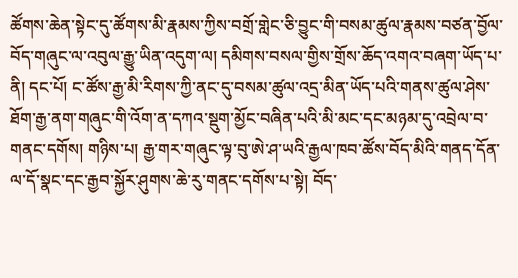ཚོགས་ཆེན་སྟེང་དུ་ཚོགས་མི་རྣམས་ཀྱིས་བགྲོ་གླེང་ཅི་བྱུང་གི་བསམ་ཚུལ་རྣམས་བཙན་བྱོལ་བོད་གཞུང་ལ་འབུལ་རྒྱུ་ཡིན་འདུག་ལ། དམིགས་བསལ་གྱིས་གྲོས་ཆོད་འགའ་བཞག་ཡོད་པ་ནི། དང་པོ། ང་ཚོས་རྒྱ་མི་རིགས་ཀྱི་ནང་དུ་བསམ་ཚུལ་འདྲ་མིན་ཡོད་པའི་གནས་ཚུལ་ཤེས་ཐོག་རྒྱ་ནག་གཞུང་གི་འོག་ན་དཀའ་སྡུག་མྱོང་བཞིན་པའི་མི་མང་དང་མཉམ་དུ་འབྲེལ་བ་གནང་དགོས། གཉིས་པ། རྒྱ་གར་གཞུང་ལྟ་བུ་ཨེ་ཤ་ཡའི་རྒྱལ་ཁབ་ཚོས་བོད་མིའི་གནད་དོན་ལ་དོ་སྣང་དང་རྒྱབ་སྐྱོར་ཤུགས་ཆེ་རུ་གནང་དགོས་པ་སྟེ། བོད་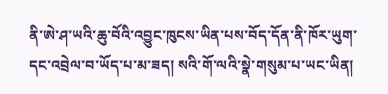ནི་ཨེ་ཤ་ཡའི་ཆུ་བོའི་འབྱུང་ཁུངས་ཡིན་པས་བོད་དོན་ནི་ཁོར་ཡུག་དང་འབྲེལ་བ་ཡོད་པ་མ་ཟད། སའི་གོ་ལའི་སྣེ་གསུམ་པ་ཡང་ཡིན།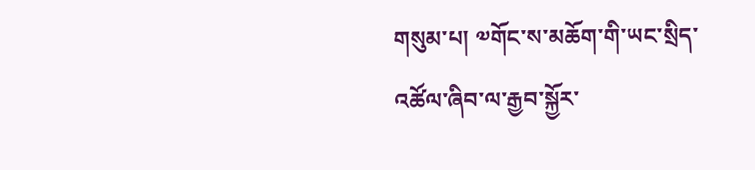གསུམ་པ། ༧གོང་ས་མཆོག་གི་ཡང་སྲིད་འཚོལ་ཞིབ་ལ་རྒྱབ་སྐྱོར་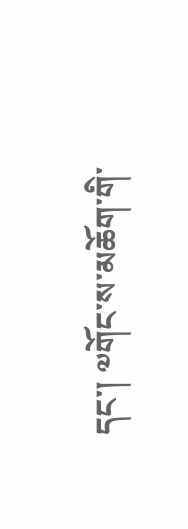དང་། ༧གོང་ས་མཆོག་གི་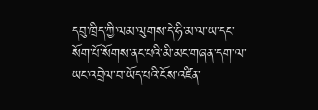དབུ་ཁྲིད་ཀྱི་ལམ་ལུགས་དེ་ཧི་མ་ལ་ཡ་དང་སོག་པོ་སོགས་ནང་པའི་མི་མང་གཞན་དག་ལ་ཡང་འབྲེལ་བ་ཡོད་པའི་ངོས་འཛིན་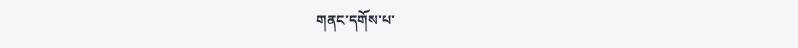གནང་དགོས་པ་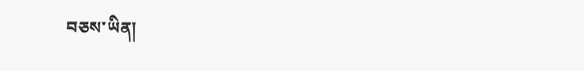བཅས་ཡིན།